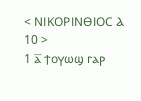< ⲚⲒⲔⲞⲢⲒⲚⲐⲒⲞⲤ Ⲁ 10 >
1 ⲁ̅ ϯⲟⲩⲱϣ ⲅⲁⲣ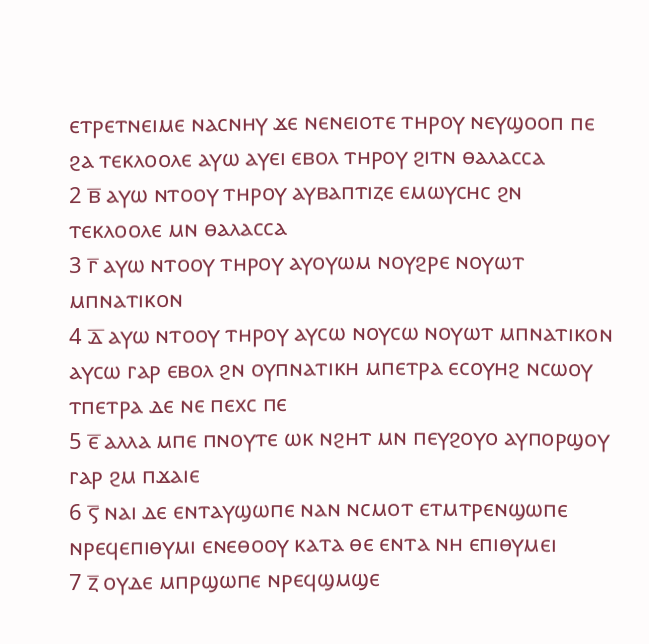ⲉⲧⲣⲉⲧⲛⲉⲓⲙⲉ ⲛⲁⲥⲛⲏⲩ ϫⲉ ⲛⲉⲛⲉⲓⲟⲧⲉ ⲧⲏⲣⲟⲩ ⲛⲉⲩϣⲟⲟⲡ ⲡⲉ ϩⲁ ⲧⲉⲕⲗⲟⲟⲗⲉ ⲁⲩⲱ ⲁⲩⲉⲓ ⲉⲃⲟⲗ ⲧⲏⲣⲟⲩ ϩⲓⲧⲛ ⲑⲁⲗⲁⲥⲥⲁ
2 ⲃ̅ ⲁⲩⲱ ⲛⲧⲟⲟⲩ ⲧⲏⲣⲟⲩ ⲁⲩⲃⲁⲡⲧⲓⲍⲉ ⲉⲙⲱⲩⲥⲏⲥ ϩⲛ ⲧⲉⲕⲗⲟⲟⲗⲉ ⲙⲛ ⲑⲁⲗⲁⲥⲥⲁ
3 ⲅ̅ ⲁⲩⲱ ⲛⲧⲟⲟⲩ ⲧⲏⲣⲟⲩ ⲁⲩⲟⲩⲱⲙ ⲛⲟⲩϩⲣⲉ ⲛⲟⲩⲱⲧ ⲙⲡⲛⲁⲧⲓⲕⲟⲛ
4 ⲇ̅ ⲁⲩⲱ ⲛⲧⲟⲟⲩ ⲧⲏⲣⲟⲩ ⲁⲩⲥⲱ ⲛⲟⲩⲥⲱ ⲛⲟⲩⲱⲧ ⲙⲡⲛⲁⲧⲓⲕⲟⲛ ⲁⲩⲥⲱ ⲅⲁⲣ ⲉⲃⲟⲗ ϩⲛ ⲟⲩⲡⲛⲁⲧⲓⲕⲏ ⲙⲡⲉⲧⲣⲁ ⲉⲥⲟⲩⲏϩ ⲛⲥⲱⲟⲩ ⲧⲡⲉⲧⲣⲁ ⲇⲉ ⲛⲉ ⲡⲉⲭⲥ ⲡⲉ
5 ⲉ̅ ⲁⲗⲗⲁ ⲙⲡⲉ ⲡⲛⲟⲩⲧⲉ ⲱⲕ ⲛϩⲏⲧ ⲙⲛ ⲡⲉⲩϩⲟⲩⲟ ⲁⲩⲡⲟⲣϣⲟⲩ ⲅⲁⲣ ϩⲙ ⲡϫⲁⲓⲉ
6 ⲋ̅ ⲛⲁⲓ ⲇⲉ ⲉⲛⲧⲁⲩϣⲱⲡⲉ ⲛⲁⲛ ⲛⲥⲙⲟⲧ ⲉⲧⲙⲧⲣⲉⲛϣⲱⲡⲉ ⲛⲣⲉϥⲉⲡⲓⲑⲩⲙⲓ ⲉⲛⲉⲑⲟⲟⲩ ⲕⲁⲧⲁ ⲑⲉ ⲉⲛⲧⲁ ⲛⲏ ⲉⲡⲓⲑⲩⲙⲉⲓ
7 ⲍ̅ ⲟⲩⲇⲉ ⲙⲡⲣϣⲱⲡⲉ ⲛⲣⲉϥϣⲙϣⲉ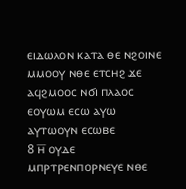ⲉⲓⲇⲱⲗⲟⲛ ⲕⲁⲧⲁ ⲑⲉ ⲛϩⲟⲓⲛⲉ ⲙⲙⲟⲟⲩ ⲛⲑⲉ ⲉⲧⲥⲏϩ ϫⲉ ⲁϥϩⲙⲟⲟⲥ ⲛϭⲓ ⲡⲗⲁⲟⲥ ⲉⲟⲩⲱⲙ ⲉⲥⲱ ⲁⲩⲱ ⲁⲩⲧⲱⲟⲩⲛ ⲉⲥⲱⲃⲉ
8 ⲏ̅ ⲟⲩⲇⲉ ⲙⲡⲣⲧⲣⲉⲛⲡⲟⲣⲛⲉⲩⲉ ⲛⲑⲉ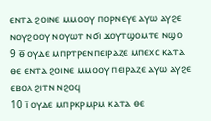ⲉⲛⲧⲁ ϩⲟⲓⲛⲉ ⲙⲙⲟⲟⲩ ⲡⲟⲣⲛⲉⲩⲉ ⲁⲩⲱ ⲁⲩϩⲉ ⲛⲟⲩϩⲟⲟⲩ ⲛⲟⲩⲱⲧ ⲛϭⲓ ϫⲟⲩⲧϣⲟⲙⲧⲉ ⲛϣⲟ
9 ⲑ̅ ⲟⲩⲇⲉ ⲙⲡⲣⲧⲣⲉⲛⲡⲉⲓⲣⲁⲍⲉ ⲙⲡⲉⲭⲥ ⲕⲁⲧⲁ ⲑⲉ ⲉⲛⲧⲁ ϩⲟⲓⲛⲉ ⲙⲙⲟⲟⲩ ⲡⲉⲓⲣⲁⲍⲉ ⲁⲩⲱ ⲁⲩϩⲉ ⲉⲃⲟⲗ ϩⲓⲧⲛ ⲛϩⲟϥ
10 ⲓ̅ ⲟⲩⲇⲉ ⲙⲡⲣⲕⲣⲙⲣⲙ ⲕⲁⲧⲁ ⲑⲉ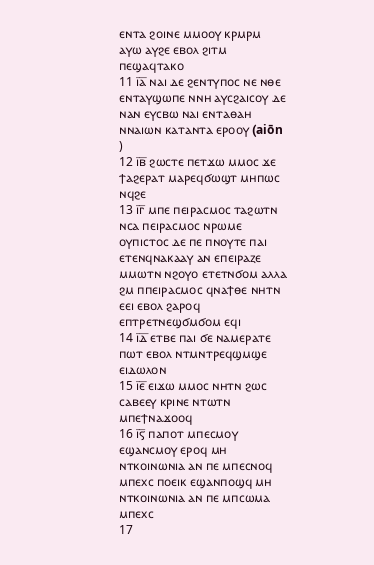ⲉⲛⲧⲁ ϩⲟⲓⲛⲉ ⲙⲙⲟⲟⲩ ⲕⲣⲙⲣⲙ ⲁⲩⲱ ⲁⲩϩⲉ ⲉⲃⲟⲗ ϩⲓⲧⲙ ⲡⲉϣⲁϥⲧⲁⲕⲟ
11 ⲓ̅ⲁ̅ ⲛⲁⲓ ⲇⲉ ϩⲉⲛⲧⲩⲡⲟⲥ ⲛⲉ ⲛⲑⲉ ⲉⲛⲧⲁⲩϣⲱⲡⲉ ⲛⲛⲏ ⲁⲩⲥϩⲁⲓⲥⲟⲩ ⲇⲉ ⲛⲁⲛ ⲉⲩⲥⲃⲱ ⲛⲁⲓ ⲉⲛⲧⲁⲑⲁⲏ ⲛⲛⲁⲓⲱⲛ ⲕⲁⲧⲁⲛⲧⲁ ⲉⲣⲟⲟⲩ (aiōn )
12 ⲓ̅ⲃ̅ ϩⲱⲥⲧⲉ ⲡⲉⲧϫⲱ ⲙⲙⲟⲥ ϫⲉ ϯⲁϩⲉⲣⲁⲧ ⲙⲁⲣⲉϥϭⲱϣⲧ ⲙⲏⲡⲱⲥ ⲛϥϩⲉ
13 ⲓ̅ⲅ̅ ⲙⲡⲉ ⲡⲉⲓⲣⲁⲥⲙⲟⲥ ⲧⲁϩⲱⲧⲛ ⲛⲥⲁ ⲡⲉⲓⲣⲁⲥⲙⲟⲥ ⲛⲣⲱⲙⲉ ⲟⲩⲡⲓⲥⲧⲟⲥ ⲇⲉ ⲡⲉ ⲡⲛⲟⲩⲧⲉ ⲡⲁⲓ ⲉⲧⲉⲛϥⲛⲁⲕⲁⲁⲩ ⲁⲛ ⲉⲡⲉⲓⲣⲁⲍⲉ ⲙⲙⲱⲧⲛ ⲛϩⲟⲩⲟ ⲉⲧⲉⲧⲛϭⲟⲙ ⲁⲗⲗⲁ ϩⲙ ⲡⲡⲉⲓⲣⲁⲥⲙⲟⲥ ϥⲛⲁϯⲑⲉ ⲛⲏⲧⲛ ⲉⲉⲓ ⲉⲃⲟⲗ ϩⲁⲣⲟϥ ⲉⲡⲧⲣⲉⲧⲛⲉϣϭⲙϭⲟⲙ ⲉϥⲓ
14 ⲓ̅ⲇ̅ ⲉⲧⲃⲉ ⲡⲁⲓ ϭⲉ ⲛⲁⲙⲉⲣⲁⲧⲉ ⲡⲱⲧ ⲉⲃⲟⲗ ⲛⲧⲙⲛⲧⲣⲉϥϣⲙϣⲉ ⲉⲓⲇⲱⲗⲟⲛ
15 ⲓ̅ⲉ̅ ⲉⲓϫⲱ ⲙⲙⲟⲥ ⲛⲏⲧⲛ ϩⲱⲥ ⲥⲁⲃⲉⲉⲩ ⲕⲣⲓⲛⲉ ⲛⲧⲱⲧⲛ ⲙⲡⲉϯⲛⲁϫⲟⲟϥ
16 ⲓ̅ⲋ̅ ⲡⲁⲡⲟⲧ ⲙⲡⲉⲥⲙⲟⲩ ⲉϣⲁⲛⲥⲙⲟⲩ ⲉⲣⲟϥ ⲙⲏ ⲛⲧⲕⲟⲓⲛⲱⲛⲓⲁ ⲁⲛ ⲡⲉ ⲙⲡⲉⲥⲛⲟϥ ⲙⲡⲉⲭⲥ ⲡⲟⲉⲓⲕ ⲉϣⲁⲛⲡⲟϣϥ ⲙⲏ ⲛⲧⲕⲟⲓⲛⲱⲛⲓⲁ ⲁⲛ ⲡⲉ ⲙⲡⲥⲱⲙⲁ ⲙⲡⲉⲭⲥ
17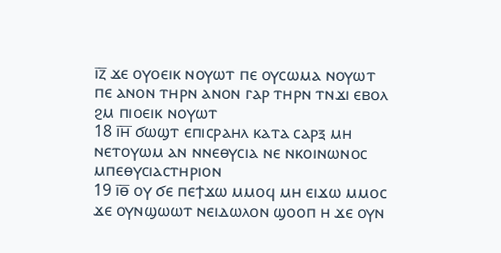ⲓ̅ⲍ̅ ϫⲉ ⲟⲩⲟⲉⲓⲕ ⲛⲟⲩⲱⲧ ⲡⲉ ⲟⲩⲥⲱⲙⲁ ⲛⲟⲩⲱⲧ ⲡⲉ ⲁⲛⲟⲛ ⲧⲏⲣⲛ ⲁⲛⲟⲛ ⲅⲁⲣ ⲧⲏⲣⲛ ⲧⲛϫⲓ ⲉⲃⲟⲗ ϩⲙ ⲡⲓⲟⲉⲓⲕ ⲛⲟⲩⲱⲧ
18 ⲓ̅ⲏ̅ ϭⲱϣⲧ ⲉⲡⲓⲥⲣⲁⲏⲗ ⲕⲁⲧⲁ ⲥⲁⲣⲝ ⲙⲏ ⲛⲉⲧⲟⲩⲱⲙ ⲁⲛ ⲛⲛⲉⲑⲩⲥⲓⲁ ⲛⲉ ⲛⲕⲟⲓⲛⲱⲛⲟⲥ ⲙⲡⲉⲑⲩⲥⲓⲁⲥⲧⲏⲣⲓⲟⲛ
19 ⲓ̅ⲑ̅ ⲟⲩ ϭⲉ ⲡⲉϯϫⲱ ⲙⲙⲟϥ ⲙⲏ ⲉⲓϫⲱ ⲙⲙⲟⲥ ϫⲉ ⲟⲩⲛϣⲱⲱⲧ ⲛⲉⲓⲇⲱⲗⲟⲛ ϣⲟⲟⲡ ⲏ ϫⲉ ⲟⲩⲛ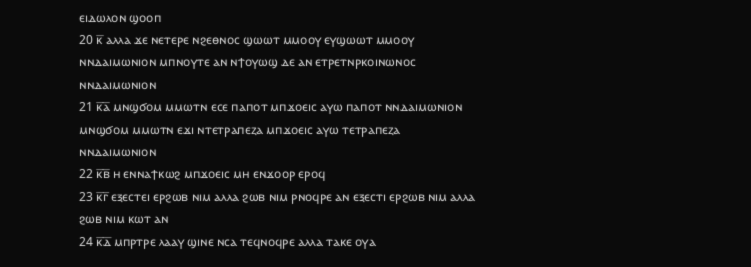ⲉⲓⲇⲱⲗⲟⲛ ϣⲟⲟⲡ
20 ⲕ̅ ⲁⲗⲗⲁ ϫⲉ ⲛⲉⲧⲉⲣⲉ ⲛϩⲉⲑⲛⲟⲥ ϣⲱⲱⲧ ⲙⲙⲟⲟⲩ ⲉⲩϣⲱⲱⲧ ⲙⲙⲟⲟⲩ ⲛⲛⲇⲁⲓⲙⲱⲛⲓⲟⲛ ⲙⲡⲛⲟⲩⲧⲉ ⲁⲛ ⲛϯⲟⲩⲱϣ ⲇⲉ ⲁⲛ ⲉⲧⲣⲉⲧⲛⲣⲕⲟⲓⲛⲱⲛⲟⲥ ⲛⲛⲇⲁⲓⲙⲱⲛⲓⲟⲛ
21 ⲕ̅ⲁ̅ ⲙⲛϣϭⲟⲙ ⲙⲙⲱⲧⲛ ⲉⲥⲉ ⲡⲁⲡⲟⲧ ⲙⲡϫⲟⲉⲓⲥ ⲁⲩⲱ ⲡⲁⲡⲟⲧ ⲛⲛⲇⲁⲓⲙⲱⲛⲓⲟⲛ ⲙⲛϣϭⲟⲙ ⲙⲙⲱⲧⲛ ⲉϫⲓ ⲛⲧⲉⲧⲣⲁⲡⲉⲍⲁ ⲙⲡϫⲟⲉⲓⲥ ⲁⲩⲱ ⲧⲉⲧⲣⲁⲡⲉⲍⲁ ⲛⲛⲇⲁⲓⲙⲱⲛⲓⲟⲛ
22 ⲕ̅ⲃ̅ ⲏ ⲉⲛⲛⲁϯⲕⲱϩ ⲙⲡϫⲟⲉⲓⲥ ⲙⲏ ⲉⲛϫⲟⲟⲣ ⲉⲣⲟϥ
23 ⲕ̅ⲅ̅ ⲉⲝⲉⲥⲧⲉⲓ ⲉⲣϩⲱⲃ ⲛⲓⲙ ⲁⲗⲗⲁ ϩⲱⲃ ⲛⲓⲙ ⲣⲛⲟϥⲣⲉ ⲁⲛ ⲉⲝⲉⲥⲧⲓ ⲉⲣϩⲱⲃ ⲛⲓⲙ ⲁⲗⲗⲁ ϩⲱⲃ ⲛⲓⲙ ⲕⲱⲧ ⲁⲛ
24 ⲕ̅ⲇ̅ ⲙⲡⲣⲧⲣⲉ ⲗⲁⲁⲩ ϣⲓⲛⲉ ⲛⲥⲁ ⲧⲉϥⲛⲟϥⲣⲉ ⲁⲗⲗⲁ ⲧⲁⲕⲉ ⲟⲩⲁ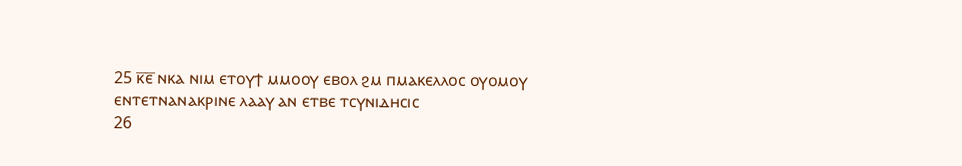25 ⲕ̅ⲉ̅ ⲛⲕⲁ ⲛⲓⲙ ⲉⲧⲟⲩϯ ⲙⲙⲟⲟⲩ ⲉⲃⲟⲗ ϩⲙ ⲡⲙⲁⲕⲉⲗⲗⲟⲥ ⲟⲩⲟⲙⲟⲩ ⲉⲛⲧⲉⲧⲛⲁⲛⲁⲕⲣⲓⲛⲉ ⲗⲁⲁⲩ ⲁⲛ ⲉⲧⲃⲉ ⲧⲥⲩⲛⲓⲇⲏⲥⲓⲥ
26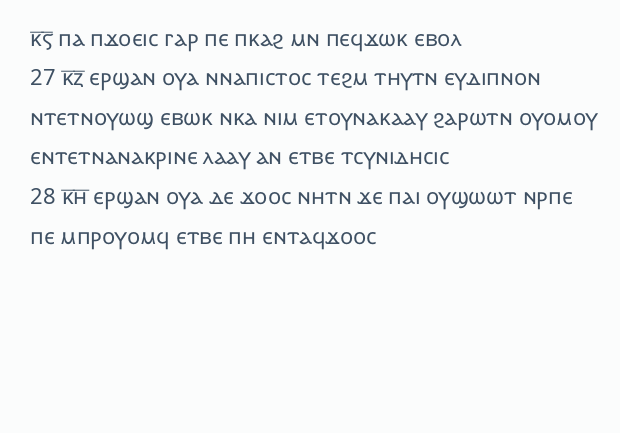ⲕ̅ⲋ̅ ⲡⲁ ⲡϫⲟⲉⲓⲥ ⲅⲁⲣ ⲡⲉ ⲡⲕⲁϩ ⲙⲛ ⲡⲉϥϫⲱⲕ ⲉⲃⲟⲗ
27 ⲕ̅ⲍ̅ ⲉⲣϣⲁⲛ ⲟⲩⲁ ⲛⲛⲁⲡⲓⲥⲧⲟⲥ ⲧⲉϩⲙ ⲧⲏⲩⲧⲛ ⲉⲩⲇⲓⲡⲛⲟⲛ ⲛⲧⲉⲧⲛⲟⲩⲱϣ ⲉⲃⲱⲕ ⲛⲕⲁ ⲛⲓⲙ ⲉⲧⲟⲩⲛⲁⲕⲁⲁⲩ ϩⲁⲣⲱⲧⲛ ⲟⲩⲟⲙⲟⲩ ⲉⲛⲧⲉⲧⲛⲁⲛⲁⲕⲣⲓⲛⲉ ⲗⲁⲁⲩ ⲁⲛ ⲉⲧⲃⲉ ⲧⲥⲩⲛⲓⲇⲏⲥⲓⲥ
28 ⲕ̅ⲏ̅ ⲉⲣϣⲁⲛ ⲟⲩⲁ ⲇⲉ ϫⲟⲟⲥ ⲛⲏⲧⲛ ϫⲉ ⲡⲁⲓ ⲟⲩϣⲱⲱⲧ ⲛⲣⲡⲉ ⲡⲉ ⲙⲡⲣⲟⲩⲟⲙϥ ⲉⲧⲃⲉ ⲡⲏ ⲉⲛⲧⲁϥϫⲟⲟⲥ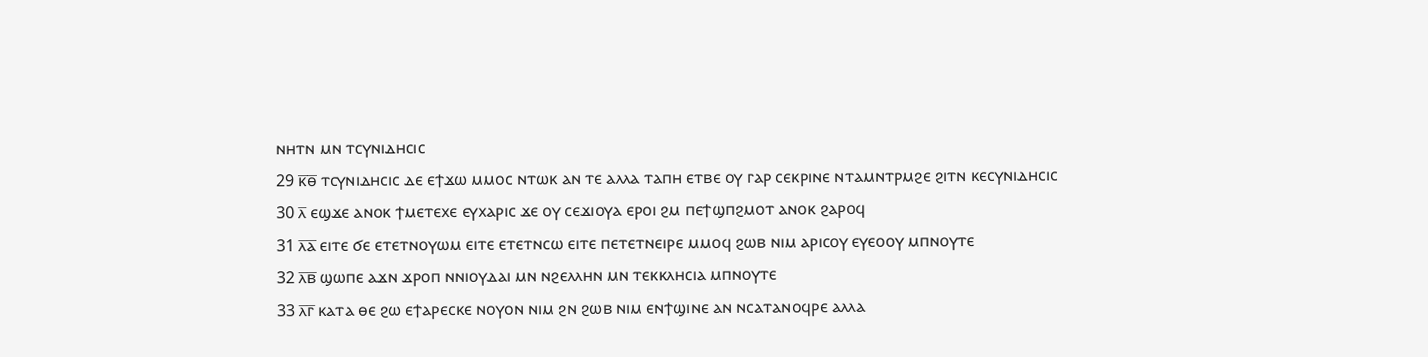ⲛⲏⲧⲛ ⲙⲛ ⲧⲥⲩⲛⲓⲇⲏⲥⲓⲥ
29 ⲕ̅ⲑ̅ ⲧⲥⲩⲛⲓⲇⲏⲥⲓⲥ ⲇⲉ ⲉϯϫⲱ ⲙⲙⲟⲥ ⲛⲧⲱⲕ ⲁⲛ ⲧⲉ ⲁⲗⲗⲁ ⲧⲁⲡⲏ ⲉⲧⲃⲉ ⲟⲩ ⲅⲁⲣ ⲥⲉⲕⲣⲓⲛⲉ ⲛⲧⲁⲙⲛⲧⲣⲙϩⲉ ϩⲓⲧⲛ ⲕⲉⲥⲩⲛⲓⲇⲏⲥⲓⲥ
30 ⲗ̅ ⲉϣϫⲉ ⲁⲛⲟⲕ ϯⲙⲉⲧⲉⲭⲉ ⲉⲩⲭⲁⲣⲓⲥ ϫⲉ ⲟⲩ ⲥⲉϫⲓⲟⲩⲁ ⲉⲣⲟⲓ ϩⲙ ⲡⲉϯϣⲡϩⲙⲟⲧ ⲁⲛⲟⲕ ϩⲁⲣⲟϥ
31 ⲗ̅ⲁ̅ ⲉⲓⲧⲉ ϭⲉ ⲉⲧⲉⲧⲛⲟⲩⲱⲙ ⲉⲓⲧⲉ ⲉⲧⲉⲧⲛⲥⲱ ⲉⲓⲧⲉ ⲡⲉⲧⲉⲧⲛⲉⲓⲣⲉ ⲙⲙⲟϥ ϩⲱⲃ ⲛⲓⲙ ⲁⲣⲓⲥⲟⲩ ⲉⲩⲉⲟⲟⲩ ⲙⲡⲛⲟⲩⲧⲉ
32 ⲗ̅ⲃ̅ ϣⲱⲡⲉ ⲁϫⲛ ϫⲣⲟⲡ ⲛⲛⲓⲟⲩⲇⲁⲓ ⲙⲛ ⲛϩⲉⲗⲗⲏⲛ ⲙⲛ ⲧⲉⲕⲕⲗⲏⲥⲓⲁ ⲙⲡⲛⲟⲩⲧⲉ
33 ⲗ̅ⲅ̅ ⲕⲁⲧⲁ ⲑⲉ ϩⲱ ⲉϯⲁⲣⲉⲥⲕⲉ ⲛⲟⲩⲟⲛ ⲛⲓⲙ ϩⲛ ϩⲱⲃ ⲛⲓⲙ ⲉⲛϯϣⲓⲛⲉ ⲁⲛ ⲛⲥⲁⲧⲁⲛⲟϥⲣⲉ ⲁⲗⲗⲁ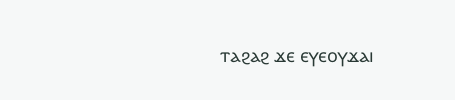ⲧⲁϩⲁϩ ϫⲉ ⲉⲩⲉⲟⲩϫⲁⲓ